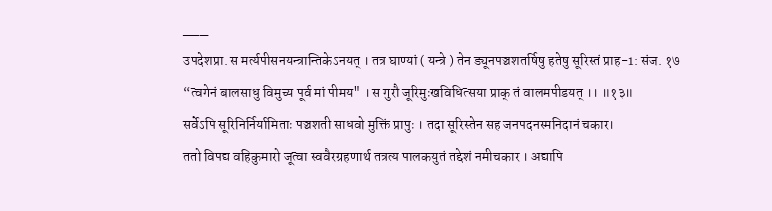___
उपदेशप्रा. स मर्त्यपीसनयन्त्रान्तिकेऽनयत् । तत्र घाण्यां ( यन्त्रे ) तेन ड्यूनपञ्चशतर्षिषु हतेषु सूरिस्तं प्राह-1: संज. १७
“त्वगेनं बालसाधु विमुच्य पूर्व मां पीमय" । स गुरौ जूरिमुःखविधित्सया प्राक् तं वालमपीडयत् ।। ॥१३॥
सर्वेऽपि सूरिनिर्निर्यामिताः पञ्चशती साधवो मुक्तिं प्रापुः । तदा सूरिस्तेन सह जनपदनस्मनिदानं चकार।
ततो विपद्य वहिकुमारो जूत्वा स्ववैरग्रहणार्थ तत्रत्य पालकयुतं तद्देशं नमीचकार । अद्यापि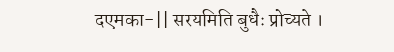दएमका-|| सरयमिति बुधैः प्रोच्यते ।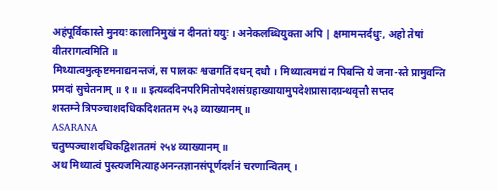अहंपूर्विकास्ते मुनयः कालानिमुखं न दीनतां ययुः । अनेकलब्धियुक्ता अपि | क्षमामन्तर्दधुः, अहो तेषां वीतरागत्वमिति ॥
मिथ्यात्वमुत्कृष्टमनाद्यनन्तजं, स पालकः श्वज्रगतिं दधन् दधौ । मिथ्यात्वमद्यं न पिबन्ति ये जना-स्ते प्रामुवन्ति प्रमदां सुचेतनाम् ॥ १॥ ॥ इत्यब्ददिनपरिमितोपदेशसंग्रहाख्यायामुपदेशप्रासादग्रन्थवृत्तौ सप्तद
शस्तम्ने त्रिपञ्चाशदधिकदिशततम २५३ व्याख्यानम् ॥
ASARANA
चतुष्पञ्चाशदधिकद्विशततमं २५४ व्याख्यानम् ॥
अथ मिथ्यात्वं पुस्त्यजमित्याहअनन्तज्ञानसंपूर्णदर्शनं चरणान्वितम् ।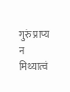गुरुं प्राप्य न मिथ्यात्वं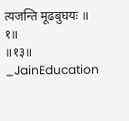त्यजन्ति मूढबुघयः ॥ १॥
॥१३॥
_JainEducation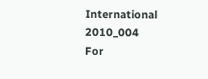International 2010_004
For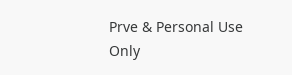Prve & Personal Use Only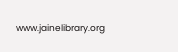www.jainelibrary.org